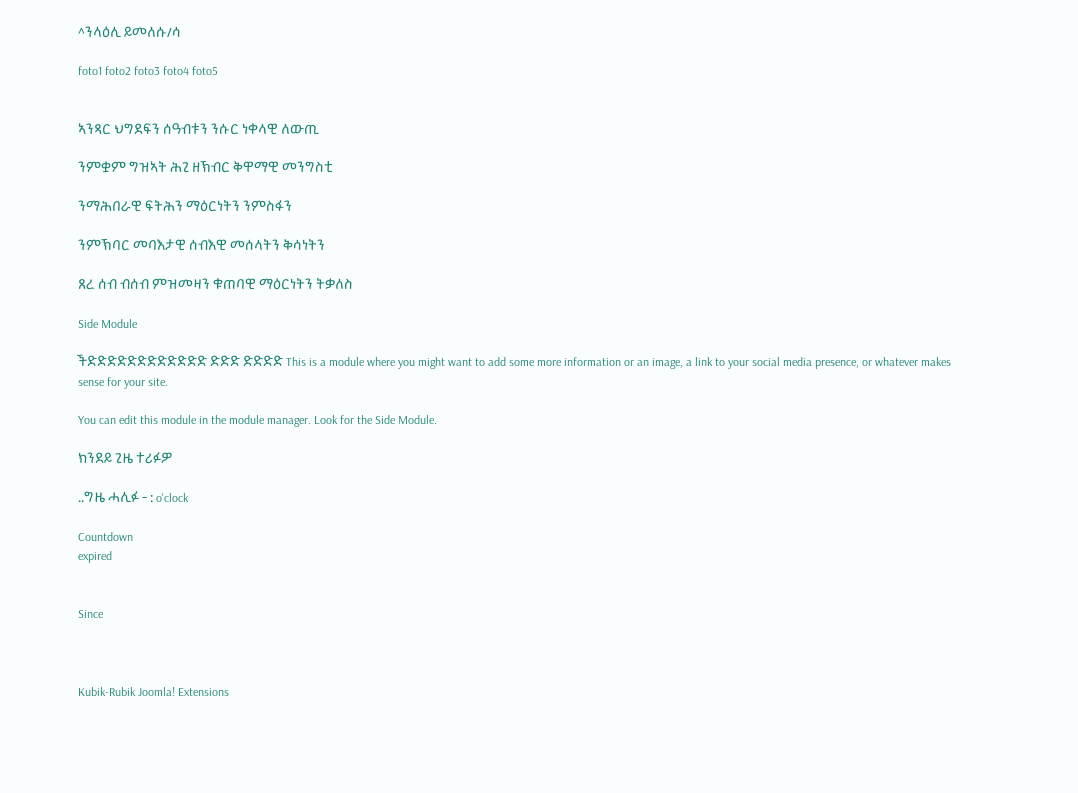^ንላዕሊ ይመለሱ/ሳ

foto1 foto2 foto3 foto4 foto5


ኣንጻር ህግደፍን ሰዓብቱን ንሱር ነቀላዊ ለውጢ

ንምቋም ግዝኣት ሕጊ ዘኽብር ቅዋማዊ መንግስቲ

ንማሕበራዊ ፍትሕን ማዕርነትን ንምስፋን

ንምኽባር መባእታዊ ሰብእዊ መሰላትን ቅሳነትን

ጸረ ሰብ ብሰብ ምዝመዛን ቁጠባዊ ማዕርነትን ትቃለስ

Side Module

ችድድድድድድድድድድድድ ድድድ ድድድድ This is a module where you might want to add some more information or an image, a link to your social media presence, or whatever makes sense for your site.

You can edit this module in the module manager. Look for the Side Module.

ክንደይ ጊዜ ተሪፉዎ

..ግዜ ሓሊፉ - : o'clock

Countdown
expired


Since



Kubik-Rubik Joomla! Extensions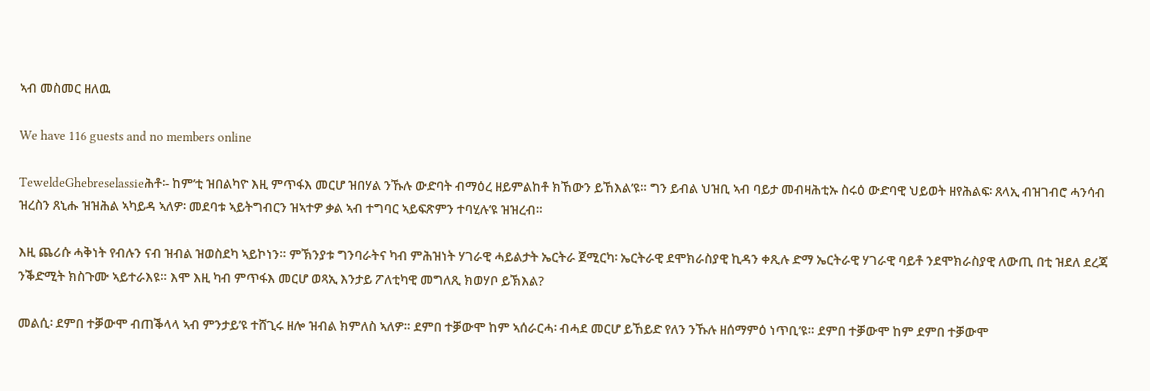ኣብ መስመር ዘለዉ

We have 116 guests and no members online

TeweldeGhebreselassieሕቶ፡- ከም’ቲ ዝበልካዮ እዚ ምጥፋእ መርሆ ዝበሃል ንኹሉ ውድባት ብማዕረ ዘይምልከቶ ክኸውን ይኸእል’ዩ። ግን ይብል ህዝቢ ኣብ ባይታ መብዛሕቲኡ ስሩዕ ውድባዊ ህይወት ዘየሕልፍ፡ ጸላኢ ብዝገብሮ ሓንሳብ ዝረስን ጸኒሑ ዝዝሕል ኣካይዳ ኣለዎ፡ መደባቱ ኣይትግብርን ዝኣተዎ ቃል ኣብ ተግባር ኣይፍጽምን ተባሂሉ’ዩ ዝዝረብ።

እዚ ጨሪሱ ሓቅነት የብሉን ናብ ዝብል ዝወስደካ ኣይኮነን። ምኽንያቱ ግንባራትና ካብ ምሕዝነት ሃገራዊ ሓይልታት ኤርትራ ጀሚርካ፡ ኤርትራዊ ደሞክራስያዊ ኪዳን ቀጺሉ ድማ ኤርትራዊ ሃገራዊ ባይቶ ንደሞክራስያዊ ለውጢ በቲ ዝደለ ደረጃ ንቕድሚት ክስጉሙ ኣይተራእዩ። እሞ እዚ ካብ ምጥፋእ መርሆ ወጻኢ እንታይ ፖለቲካዊ መግለጺ ክወሃቦ ይኽእል?

መልሲ፡ ደምበ ተቓውሞ ብጠቕላላ ኣብ ምንታይ’ዩ ተሸጊሩ ዘሎ ዝብል ክምለስ ኣለዎ። ደምበ ተቓውሞ ከም ኣሰራርሓ፡ ብሓደ መርሆ ይኸይድ የለን ንኹሉ ዘሰማምዕ ነጥቢ’ዩ። ደምበ ተቓውሞ ከም ደምበ ተቓውሞ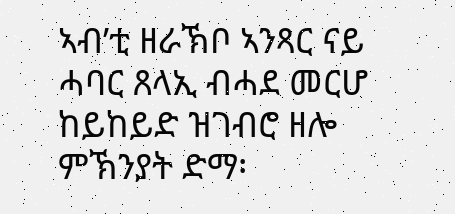ኣብ’ቲ ዘራኽቦ ኣንጻር ናይ ሓባር ጸላኢ ብሓደ መርሆ ከይከይድ ዝገብሮ ዘሎ ምኽንያት ድማ፡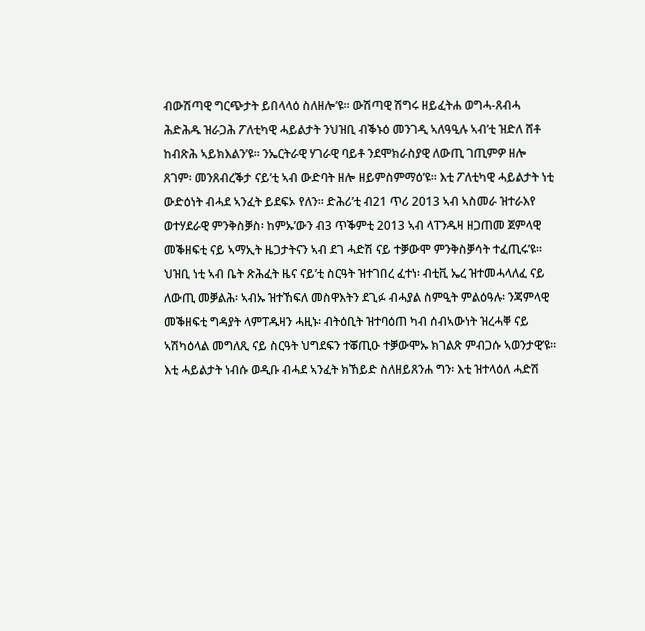ብውሽጣዊ ግርጭታት ይበላላዕ ስለዘሎ’ዩ። ውሽጣዊ ሽግሩ ዘይፈትሐ ወግሓ-ጸብሓ ሕድሕዱ ዝራጋሕ ፖለቲካዊ ሓይልታት ንህዝቢ ብቕኑዕ መንገዲ ኣለዓዒሉ ኣብ’ቲ ዝድለ ሸቶ ከብጽሕ ኣይክእልን’ዩ። ንኤርትራዊ ሃገራዊ ባይቶ ንደሞክራስያዊ ለውጢ ገጢምዎ ዘሎ ጸገም፡ መንጸብረቕታ ናይ’ቲ ኣብ ውድባት ዘሎ ዘይምስምማዕ’ዩ። እቲ ፖለቲካዊ ሓይልታት ነቲ ውድዕነት ብሓደ ኣንፈት ይደፍኦ የለን። ድሕሪ’ቲ ብ21 ጥሪ 2013 ኣብ ኣስመራ ዝተራእየ ወተሃደራዊ ምንቅስቓስ፡ ከምኡ’ውን ብ3 ጥቕምቲ 2013 ኣብ ላፐንዱዛ ዘጋጠመ ጀምላዊ መቕዘፍቲ ናይ ኣማኢት ዜጋታትናን ኣብ ደገ ሓድሽ ናይ ተቓውሞ ምንቅስቓሳት ተፈጢሩ’ዩ። ህዝቢ ነቲ ኣብ ቤት ጽሕፈት ዜና ናይ’ቲ ስርዓት ዝተገበረ ፈተነ፡ ብቲቪ ኤረ ዝተመሓላለፈ ናይ ለውጢ መቓልሕ፡ ኣብኡ ዝተኸፍለ መስዋእትን ደጊፉ ብሓያል ስምዒት ምልዕዓሉ፡ ንጃምላዊ መቕዘፍቲ ግዳያት ላምፐዱዛን ሓዚኑ፡ ብትዕቢት ዝተባዕጠ ካብ ሰብኣውነት ዝረሓቐ ናይ ኣሽካዕላል መግለጺ ናይ ስርዓት ህግደፍን ተቖጢዑ ተቓውሞኡ ክገልጽ ምብጋሱ ኣወንታዊ’ዩ። እቲ ሓይልታት ነብሱ ወዲቡ ብሓደ ኣንፈት ክኸይድ ስለዘይጸንሐ ግን፡ እቲ ዝተላዕለ ሓድሽ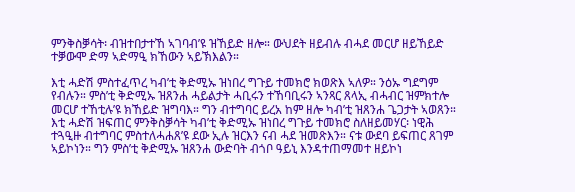ምንቅስቓሳት፡ ብዝተበታተኸ ኣገባብ’ዩ ዝኸይድ ዘሎ። ውህደት ዘይብሉ ብሓደ መርሆ ዘይኸይድ ተቓውሞ ድማ ኣድማዒ ክኸውን ኣይኽእልን።

እቲ ሓድሽ ምስተፈጥረ ካብ’ቲ ቅድሚኡ ዝነበረ ግጉይ ተመክሮ ክወጽእ ኣለዎ። ንዕኡ ግደግም የብሉን። ምስ’ቲ ቅድሚኡ ዝጸንሐ ሓይልታት ሓቢሩን ተኸባቢሩን ኣንጻር ጸላኢ ብሓብር ዝምክተሎ መርሆ ተኸቲሉ’ዩ ክኸይድ ዝግባእ። ግን ብተግባር ይረአ ከም ዘሎ ካብ’ቲ ዝጸንሐ ጌጋታት ኣወጸን። እቲ ሓድሽ ዝፍጠር ምንቅስቓሳት ካብ’ቲ ቅድሚኡ ዝነበረ ግጉይ ተመክሮ ስለዘይመሃር፡ ነዊሕ ተጓዒዙ ብተግባር ምስተለሓሐጸ’ዩ ደው ኢሉ ዝርእን ናብ ሓደ ዝመጽእን። ናቱ ውደባ ይፍጠር ጸገም ኣይኮነን። ግን ምስ’ቲ ቅድሚኡ ዝጸንሐ ውድባት ብጎቦ ዓይኒ እንዳተጠማመተ ዘይኮነ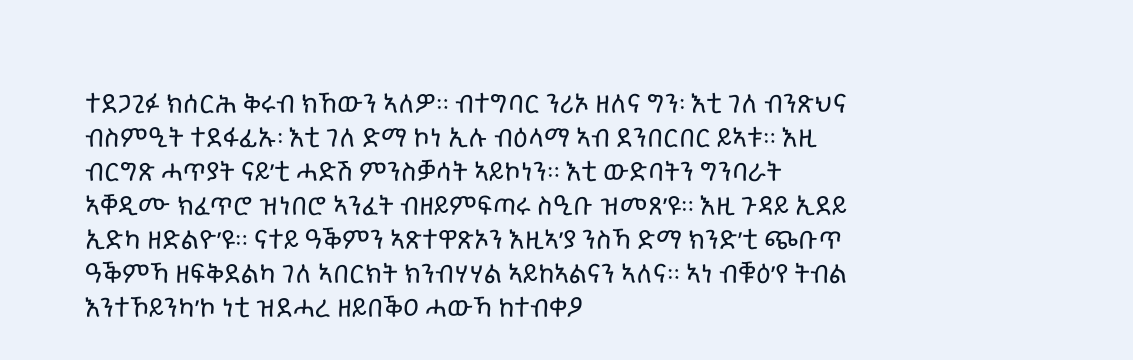ተደጋጊፉ ክሰርሕ ቅሩብ ክኸውን ኣለዎ። ብተግባር ንሪኦ ዘለና ግን፡ እቲ ገለ ብንጽህና ብስምዒት ተደፋፊኡ፡ እቲ ገለ ድማ ኮነ ኢሉ ብዕላማ ኣብ ደንበርበር ይኣቱ። እዚ ብርግጽ ሓጥያት ናይ’ቲ ሓድሽ ምንስቓሳት ኣይኮነን። እቲ ውድባትን ግንባራት ኣቐዲሙ ክፈጥሮ ዝነበሮ ኣንፈት ብዘይምፍጣሩ ስዒቡ ዝመጸ’ዩ። እዚ ጉዳይ ኢደይ ኢድካ ዘድልዮ’ዩ። ናተይ ዓቕምን ኣጽተዋጽኦን እዚኣ’ያ ንስኻ ድማ ክንድ’ቲ ጭቡጥ ዓቕምኻ ዘፍቅደልካ ገለ ኣበርክት ክንብሃሃል ኣይከኣልናን ኣለና። ኣነ ብቑዕ’የ ትብል እንተኾይንካ’ኮ ነቲ ዝደሓረ ዘይበቕዐ ሓውኻ ከተብቀዖ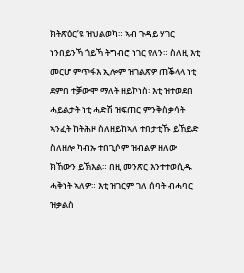ክትጽዕር’ዩ ዝህልወካ። ኣብ ጉዳይ ሃገር ነንበይንኻ ጎይኻ ትግብሮ ነገር የለን። ስለዚ እቲ መርሆ ምጥፋእ ኢሎም ዝገልጽዎ ጠቕላላ ነቲ ደምበ ተቓውሞ ማለት ዘይኮነስ፡ እቲ ዝተወደበ ሓይልታት ነቲ ሓድሽ ዝፍጠር ምንቅስቃሳት ኣንፈት ከትሕዞ ስለዘይከኣለ ተበታቲኹ ይኸይድ ስለዘሎ ካብኡ ተበጊሶም ዝብልዎ ዘለው ክኸውን ይኽእል። በዚ መንጽር እንተተወሲዱ ሓቅነት ኣለዎ። እቲ ዝገርም ገለ ሰባት ብሓባር ዝቃልስ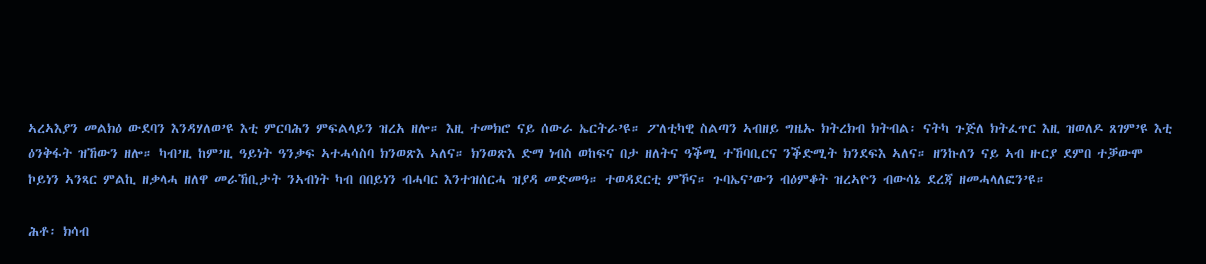ኣረኣእያን መልክዕ ውደባን እንዳሃለወ’ዩ እቲ ምርባሕን ምፍልላይን ዝረአ ዘሎ። እዚ ተመክሮ ናይ ሰውራ ኤርትራ’ዩ። ፖለቲካዊ ስልጣን ኣብዘይ ግዜኡ ክትረክብ ክትብል፡ ናትካ ጉጅለ ክትፈጥር እዚ ዝወለዶ ጸገም’ዩ እቲ ዕንቅፋት ዝኸውን ዘሎ። ካብ’ዚ ከም’ዚ ዓይነት ዓንቃፍ ኣተሓሳስባ ክንወጽእ ኣለና። ክንወጽእ ድማ ነብስ ወከፍና በታ ዘለትና ዓቕሚ ተኸባቢርና ንቕድሚት ክንደፍእ ኣለና። ዘንኩለን ናይ ኣብ ዙርያ ደምበ ተቓውሞ ኮይነን ኣንጻር ምልኪ ዘቃላሓ ዘለዋ መራኸቢታት ንኣብነት ካብ በበይነን ብሓባር እንተዝሰርሓ ዝያዳ መድመዓ። ተወዳደርቲ ምኾና። ጉባኤና’ውን ብዕምቆት ዝረኣዮን ብውሳኔ ደረጃ ዘመሓላለፎን’ዩ።

ሕቶ፡ ክሳብ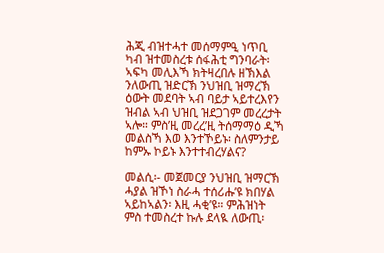ሕጂ ብዝተሓተ መሰማምዒ ነጥቢ ካብ ዝተመስረቱ ሰፋሕቲ ግንባራት፡ ኣፍካ መሊእኻ ክትዛረበሉ ዘኽእል ንለውጢ ዝድርኽ ንህዝቢ ዝማረኽ ዕውት መደባት ኣብ ባይታ ኣይተረእየን ዝብል ኣብ ህዝቢ ዝደጋገም መረረታት ኣሎ። ምስ’ዚ መረረ’ዚ ትሰማማዕ ዲኻ መልስኻ እወ እንተኾይኑ፡ ስለምንታይ ከምኡ ኮይኑ እንተተብረሃልና?

መልሲ፡- መጀመርያ ንህዝቢ ዝማርኽ ሓያል ዝኾነ ስራሓ ተሰሪሑ’ዩ ክበሃል ኣይከኣልን፡ እዚ ሓቂ’ዩ። ምሕዝነት ምስ ተመስረተ ኩሉ ደላዪ ለውጢ፡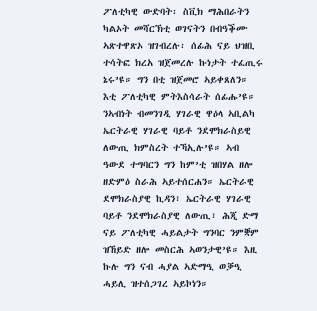ፖለቲካዊ ውድባት፡ ስቪክ ማሕበራትን ካልኦት መሻርኽቲ ወገናትን በብዓቕሙ ኣጽተዋጽኦ ዝገብረሉ፡ ሰፊሕ ናይ ህዝቢ ተሳትፎ ክረአ ዝጀመረሉ ኩነታት ተፈጢሩ ኔሩ’ዩ። ግን በቲ ዝጀመሮ ኣይቀጸለን። እቲ ፖለቲካዊ ምትእስሳራት ሰፊሑ’ዩ። ንኣብነት ብመንገዲ ሃገራዊ ዋዕላ ኣቢልካ ኤርትራዊ ሃገራዊ ባይቶ ንደሞክራስይዊ ለውጢ ክምስረት ተኻኢሉ’ዩ። ኣብ ዓውደ ተግባርን ግን ከም’ቲ ዝበሃል ዘሎ ዘድምዕ ስራሕ ኣይተሰርሐን። ኤርትራዊ ደሞክራስያዊ ኪዳን፣ ኤርትራዊ ሃገራዊ ባይቶ ንደሞክራስያዊ ለውጢ፣ ሕጂ ድማ ናይ ፖለቲካዊ ሓይልታት ግንባር ንምቛም ዝኸይድ ዘሎ መስርሕ ኣወንታዊ’ዩ። እዚ ኩሉ ግን ናብ ሓያል ኣድማዒ ወቓዒ ሓይሊ ዝተሰጋገረ ኣይኮነን።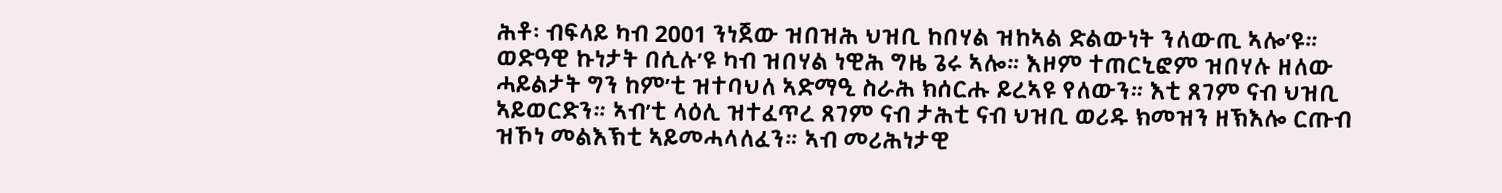ሕቶ፡ ብፍላይ ካብ 2001 ንነጀው ዝበዝሕ ህዝቢ ከበሃል ዝከኣል ድልውነት ንለውጢ ኣሎ’ዩ። ወድዓዊ ኩነታት በሲሉ’ዩ ካብ ዝበሃል ነዊሕ ግዜ ጌሩ ኣሎ። እዞም ተጠርኒፎም ዝበሃሉ ዘለው ሓይልታት ግን ከም’ቲ ዝተባህለ ኣድማዒ ስራሕ ክሰርሑ ይረኣዩ የለውን። እቲ ጸገም ናብ ህዝቢ ኣይወርድን። ኣብ’ቲ ላዕሊ ዝተፈጥረ ጸገም ናብ ታሕቲ ናብ ህዝቢ ወሪዱ ክመዝን ዘኽእሎ ርጡብ ዝኾነ መልእኽቲ ኣይመሓላለፈን። ኣብ መሪሕነታዊ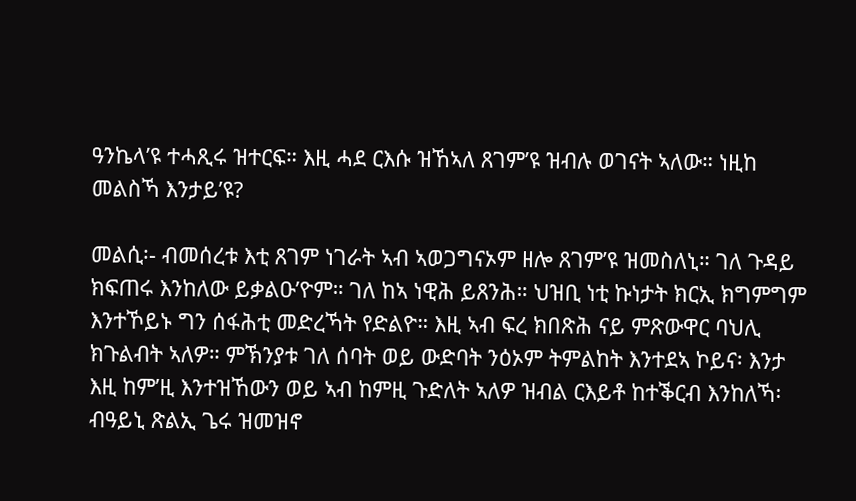ዓንኬላ’ዩ ተሓጺሩ ዝተርፍ። እዚ ሓደ ርእሱ ዝኸኣለ ጸገም’ዩ ዝብሉ ወገናት ኣለው። ነዚከ መልስኻ እንታይ’ዩ?

መልሲ፡- ብመሰረቱ እቲ ጸገም ነገራት ኣብ ኣወጋግናኦም ዘሎ ጸገም’ዩ ዝመስለኒ። ገለ ጉዳይ ክፍጠሩ እንከለው ይቃልዑ’ዮም። ገለ ከኣ ነዊሕ ይጸንሕ። ህዝቢ ነቲ ኩነታት ክርኢ ክግምግም እንተኾይኑ ግን ሰፋሕቲ መድረኻት የድልዮ። እዚ ኣብ ፍረ ክበጽሕ ናይ ምጽውዋር ባህሊ ክጉልብት ኣለዎ። ምኽንያቱ ገለ ሰባት ወይ ውድባት ንዕኦም ትምልከት እንተደኣ ኮይና፡ እንታ እዚ ከም’ዚ እንተዝኸውን ወይ ኣብ ከምዚ ጉድለት ኣለዎ ዝብል ርእይቶ ከተቕርብ እንከለኻ፡ ብዓይኒ ጽልኢ ጌሩ ዝመዝኖ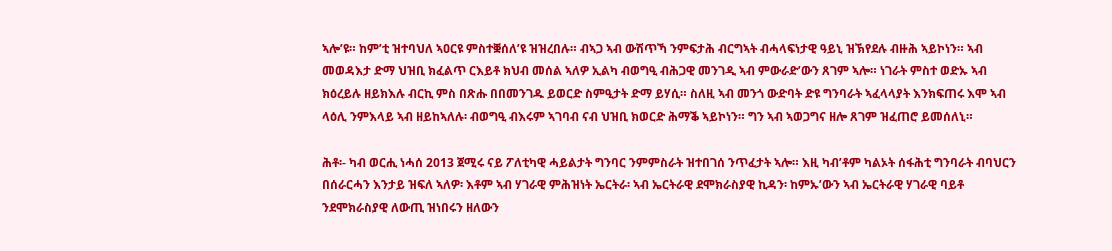ኣሎ’ዩ። ከም’ቲ ዝተባህለ ኣዐርዩ ምስተቛሰለ’ዩ ዝዝረበሉ። ብኣጋ ኣብ ውሽጥኻ ንምፍታሕ ብርግኣት ብሓላፍነታዊ ዓይኒ ዝኽየደሉ ብዙሕ ኣይኮነን። ኣብ መወዳእታ ድማ ህዝቢ ክፈልጥ ርእይቶ ክህብ መሰል ኣለዎ ኢልካ ብወግዒ ብሕጋዊ መንገዲ ኣብ ምውራድ’ውን ጸገም ኣሎ። ነገራት ምስተ ወድኡ ኣብ ክዕረይሉ ዘይክእሉ ብርኪ ምስ በጽሑ በበመንገዱ ይወርድ ስምዒታት ድማ ይሃሲ። ስለዚ ኣብ መንጎ ውድባት ድዩ ግንባራት ኣፈላላያት እንክፍጠሩ እሞ ኣብ ላዕሊ ንምእላይ ኣብ ዘይከኣለሉ፡ ብወግዒ ብእሩም ኣገባብ ናብ ህዝቢ ክወርድ ሕማቕ ኣይኮነን። ግን ኣብ ኣወጋግና ዘሎ ጸገም ዝፈጠሮ ይመሰለኒ።

ሕቶ፡- ካብ ወርሒ ነሓሰ 2013 ጀሚሩ ናይ ፖለቲካዊ ሓይልታት ግንባር ንምምስራት ዝተበገሰ ንጥፈታት ኣሎ። እዚ ካብ’ቶም ካልኦት ሰፋሕቲ ግንባራት ብባህርን በሰራርሓን እንታይ ዝፍለ ኣለዎ፡ እቶም ኣብ ሃገራዊ ምሕዝነት ኤርትራ፡ ኣብ ኤርትራዊ ደሞክራስያዊ ኪዳን፡ ከምኡ’ውን ኣብ ኤርትራዊ ሃገራዊ ባይቶ ንደሞክራስያዊ ለውጢ ዝነበሩን ዘለውን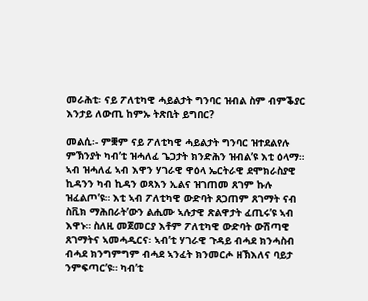መራሕቲ፡ ናይ ፖለቲካዊ ሓይልታት ግንባር ዝብል ስም ብምቕያር እንታይ ለውጢ ከምኡ ትጽቢት ይግበር?

መልሲ፡- ምቛም ናይ ፖለቲካዊ ሓይልታት ግንባር ዝተደልየሉ ምኽንያት ካብ’ቲ ዝሓለፈ ጌጋታት ክንድሕን ዝብል’ዩ እቲ ዕላማ። ኣብ ዝሓለፈ ኣብ እዋን ሃገራዊ ዋዕላ ኤርትራዊ ደሞክራስያዊ ኪዳንን ካብ ኪዳን ወጻእን ኢልና ዝገጠመ ጸገም ኩሉ ዝፈልጦ’ዩ። እቲ ኣብ ፖለቲካዊ ውድባት ጸጋጠም ጸገማት ናብ ስቪክ ማሕበራት’ውን ልሒሙ ኣሉታዊ ጽልዋታት ፈጢሩ’ዩ ኣብ እዋኑ። ስለዚ መጀመርያ እቶም ፖለቲካዊ ውድባት ውሽጣዊ ጸገማትና ኣመሓዲርና፡ ኣብ’ቲ ሃገራዊ ጉዳይ ብሓደ ክንሓስብ ብሓደ ክንግምግም ብሓደ ኣንፈት ክንመርሖ ዘኽእለና ባይታ ንምፍጣር’ዩ። ካብ’ቲ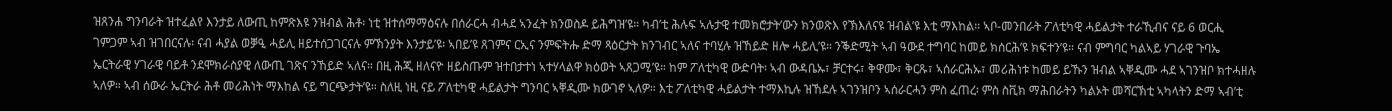ዝጸንሐ ግንባራት ዝተፈልየ እንታይ ለውጢ ከምጽእዩ ንዝብል ሕቶ፡ ነቲ ዝተሰማማዕናሉ በሰራርሓ ብሓደ ኣንፈት ክንወስዶ ይሕግዝ’ዩ። ካብ’ቲ ሕሉፍ ኣሉታዊ ተመክሮታት’ውን ክንወጽእ የኽእለናዩ ዝብል’ዩ እቲ ማእከል። ኣቦ-መንበራት ፖለቲካዊ ሓይልታት ተራኺብና ናይ 6 ወርሒ ገምጋም ኣብ ዝገበርናሉ፡ ናብ ሓያል ወቓዒ ሓይሊ ዘይተሰጋገርናሉ ምኽንያት እንታይ’ዩ፡ ኣበይ’ዩ ጸገምና ርኢና ንምፍትሑ ድማ ጻዕርታት ክንገብር ኣለና ተባሂሉ ዝኸይድ ዘሎ ሓይሊ’ዩ። ንቕድሚት ኣብ ዓውደ ተግባር ከመይ ክሰርሕ’ዩ ክፍተን’ዩ። ናብ ምግባር ካልኣይ ሃገራዊ ጉባኤ ኤርትራዊ ሃገራዊ ባይቶ ንደሞክራስያዊ ለውጢ ገጽና ንኸይድ ኣለና። በዚ ሕጂ ዘለናዮ ዘይስጡም ዝተበታተነ ኣተሃላልዋ ክዕወት ኣጸጋሚ’ዩ። ከም ፖለቲካዊ ውድባት፡ ኣብ ውዳቤኡ፣ ቻርተሩ፣ ቅዋሙ፣ ቅርጹ፣ ኣሰራርሕኡ፣ መሪሕነቱ ከመይ ይኹን ዝብል ኣቐዲሙ ሓደ ኣገንዝቦ ክተሓዘሉ ኣለዎ። ኣብ ሰውራ ኤርትራ ሕቶ መሪሕነት ማእከል ናይ ግርጭታት’ዩ። ስለዚ ነዚ ናይ ፖለቲካዊ ሓይልታት ግንባር ኣቐዲሙ ክውገኖ ኣለዎ። እቲ ፖለቲካዊ ሓይልታት ተማእኪሉ ዝኸደሉ ኣገንዝቦን ኣሰራርሓን ምስ ፈጠረ፡ ምስ ስቪክ ማሕበራትን ካልኦት መሻርኽቲ ኣካላትን ድማ ኣብ’ቲ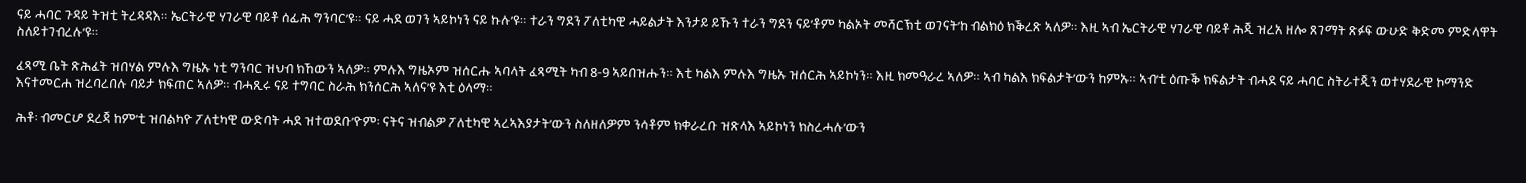ናይ ሓባር ጉዳይ ትዝቲ ትረዳዳእ። ኤርትራዊ ሃገራዊ ባይቶ ሰፊሕ ግንባር’ዩ። ናይ ሓደ ወገን ኣይኮነን ናይ ኩሉ’ዩ። ተራን ግደን ፖለቲካዊ ሓይልታት እንታይ ይኹን ተራን ግደን ናይ’ቶም ካልኦት መሻርኽቲ ወገናት’ከ ብልክዕ ክቕረጽ ኣለዎ። እዚ ኣብ ኤርትራዊ ሃገራዊ ባይቶ ሕጂ ዝረአ ዘሎ ጸገማት ጽፉፍ ውሁድ ቅድመ ምድላዋት ስለይተገብረሉ’ዩ።

ፈጻሚ ቤት ጽሕፈት ዝበሃል ምሉእ ግዜኡ ነቲ ግንባር ዝህብ ክኸውን ኣለዎ። ምሉእ ግዜኦም ዝሰርሑ ኣባላት ፈጻሚት ካብ 8-9 ኣይበዝሑን። እቲ ካልእ ምሉእ ግዜኡ ዝሰርሕ ኣይኮነን። እዚ ክመዓራረ ኣለዎ። ኣብ ካልእ ክፍልታት’ውን ከምኡ። ኣብ’ቲ ዕጡቕ ክፍልታት ብሓደ ናይ ሓባር ስትራተጂን ወተሃደራዊ ኮማንድ እናተመርሐ ዝረባረበሉ ባይታ ክፍጠር ኣለዎ። ብሓጺሩ ናይ ተግባር ስራሕ ክንሰርሕ ኣለና’ዩ እቲ ዕላማ።

ሕቶ፡ ብመርሆ ደረጃ ከም’ቲ ዝበልካዮ ፖለቲካዊ ውድባት ሓደ ዝተወደቡ’ዮም፡ ናትና ዝብልዎ ፖለቲካዊ ኣረኣእያታት’ውን ስለዘለዎም ንሳቶም ክቀራረቡ ዝጽላእ ኣይኮነን ክስረሓሉ’ውን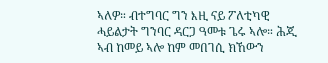ኣለዎ። ብተግባር ግን እዚ ናይ ፖለቲካዊ ሓይልታት ግንባር ዳርጋ ዓመቱ ጌሩ ኣሎ። ሕጂ ኣብ ከመይ ኣሎ ከም መበገሲ ክኸውን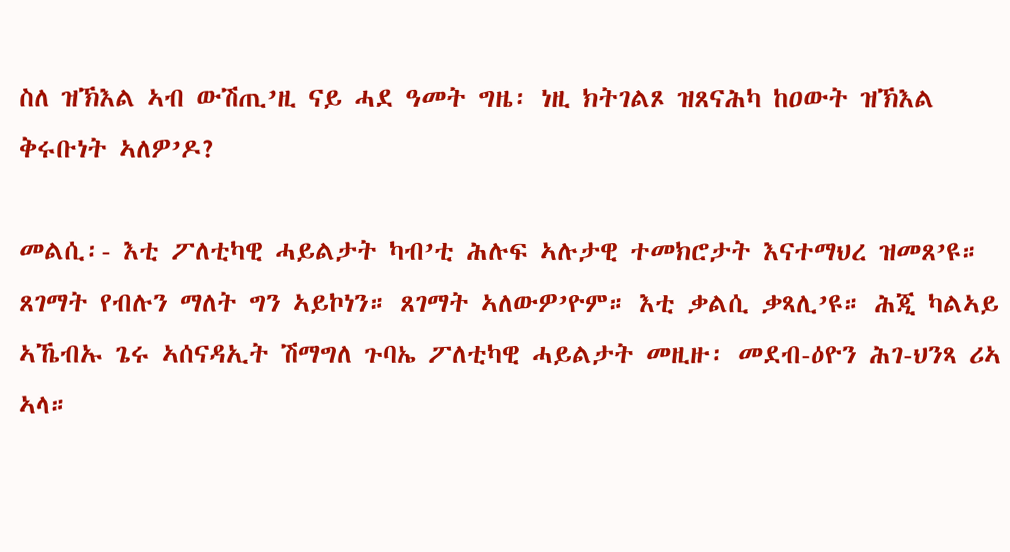ስለ ዝኽእል ኣብ ውሽጢ’ዚ ናይ ሓደ ዓመት ግዜ፡ ነዚ ክትገልጾ ዝጸናሕካ ከዐውት ዝኽእል ቅሩቡነት ኣለዎ’ዶ?

መልሲ፡- እቲ ፖለቲካዊ ሓይልታት ካብ’ቲ ሕሉፍ ኣሉታዊ ተመክሮታት እናተማህረ ዝመጸ’ዩ። ጸገማት የብሉን ማለት ግን ኣይኮነን። ጸገማት ኣለውዎ’ዮም። እቲ ቃልሲ ቃጻሊ’ዩ። ሕጂ ካልኣይ ኣኼብኡ ጌሩ ኣሰናዳኢት ሽማግለ ጉባኤ ፖለቲካዊ ሓይልታት መዚዙ፡ መደብ-ዕዮን ሕገ-ህንጻ ሪኣ ኣላ።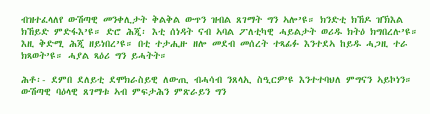ብዝተፈላለየ ውሽጣዊ መንቀሊታት ቅልቅል ውጥን ዝብል ጸገማት ግን ኣሎ’ዩ። ክንድቲ ክኸዶ ዝኽእል ክኸይድ ምድፋእ’ዩ። ድሮ ሕጂ፡ እቲ ሰነዳት ናብ ኣባል ፖለቲካዊ ሓይልታት ወሪዱ ክትዕ ክግበረሉ’ዩ። እዚ ቅድሚ ሕጂ ዘይነበረ’ዩ። በቲ ተታሒዙ ዘሎ መደብ መሰረት ተጻፊፉ እንተደኣ ከይዱ ሓጋዚ ተራ ክጻወት’ዩ። ሓያል ጻዕሪ ግን ይሓትት።

ሕቶ፡- ደምበ ደለይቲ ደሞክራስይዊ ለውጢ ብሓሳብ ንጸላኢ ስዒርዎ’ዩ እንተተባህለ ምግናን ኣይኮነን። ውሽጣዊ ባዕላዊ ጸገማቱ ኣብ ምፍታሕን ምጽራይን ግን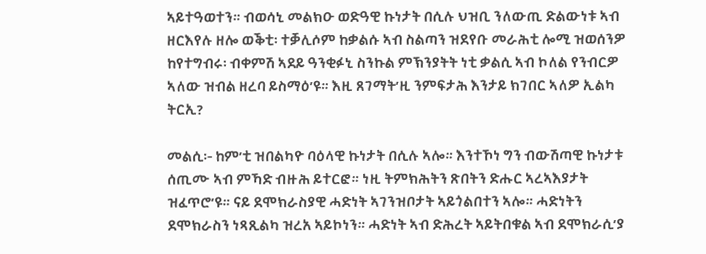ኣይተዓወተን። ብወሳኒ መልክዑ ወድዓዊ ኩነታት በሲሉ ህዝቢ ንለውጢ ድልውነቱ ኣብ ዘርእየሉ ዘሎ ወቕቲ፡ ተቓሊሶም ከቃልሱ ኣብ ስልጣን ዝደየቡ መራሕቲ ሎሚ ዝወሰንዎ ከየተግብሩ፡ ብቀምሽ ኣደይ ዓንቂፉኒ ስንኩል ምኽንያትት ነቲ ቃልሲ ኣብ ኮለል የንብርዎ ኣለው ዝብል ዘረባ ይስማዕ’ዩ። እዚ ጸገማት’ዚ ንምፍታሕ እንታይ ክገበር ኣለዎ ኢልካ ትርኢ?

መልሲ፡- ከም’ቲ ዝበልካዮ ባዕላዊ ኩነታት በሲሉ ኣሎ። እንተኾነ ግን ብውሽጣዊ ኩነታቱ ሰጢሙ ኣብ ምኻድ ብዙሕ ይተርፎ። ነዚ ትምክሕትን ጽበትን ድሑር ኣረኣእያታት ዝፈጥሮ’ዩ። ናይ ደሞክራስያዊ ሓድነት ኣገንዝቦታት ኣይጎልበተን ኣሎ። ሓድነትን ደሞክራስን ነጻጺልካ ዝረአ ኣይኮነን። ሓድነት ኣብ ድሕረት ኣይትበቁል ኣብ ደሞክራሲ’ያ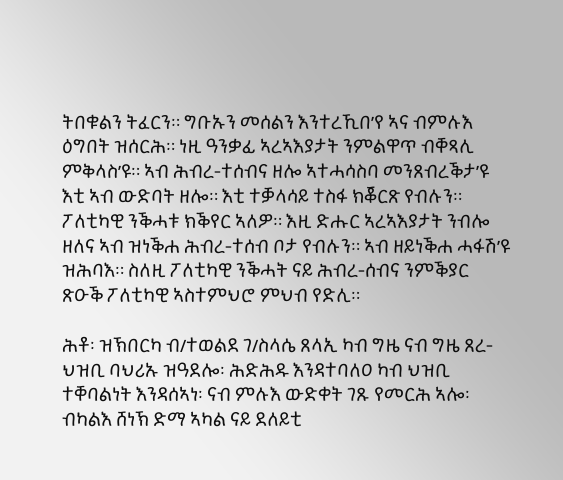ትበቁልን ትፈርን። ግቡኡን መሰልን እንተረኺበ’የ ኣና ብምሉእ ዕግበት ዝሰርሕ። ነዚ ዓንቃፊ ኣረኣእያታት ንምልዋጥ ብቐጻሊ ምቅላስ’ዩ። ኣብ ሕብረ-ተሰብና ዘሎ ኣተሓሳስባ መንጸብረቕታ’ዩ እቲ ኣብ ውድባት ዘሎ። እቲ ተቓላሳይ ተስፋ ክቖርጽ የብሉን። ፖለቲካዊ ንቕሓቱ ክቕየር ኣለዎ። እዚ ድሑር ኣረኣእያታት ንብሎ ዘለና ኣብ ዝነቕሐ ሕብረ-ተሰብ ቦታ የብሉን። ኣብ ዘይነቕሐ ሓፋሽ’ዩ ዝሕባእ። ስለዚ ፖለቲካዊ ንቕሓት ናይ ሕብረ-ሰብና ንምቕያር ጽዑቕ ፖለቲካዊ ኣስተምህሮ ምህብ የድሊ።

ሕቶ፡ ዝኽበርካ ብ/ተወልደ ገ/ስላሴ ጸላኢ ካብ ግዜ ናብ ግዜ ጸረ-ህዝቢ ባህሪኡ ዝዓደሎ፡ ሕድሕዱ እንዳተባለዐ ካብ ህዝቢ ተቐባልነት እንዳሰኣነ፡ ናብ ምሉእ ውድቀት ገጹ የመርሕ ኣሎ፡ ብካልእ ሸነኽ ድማ ኣካል ናይ ደለይቲ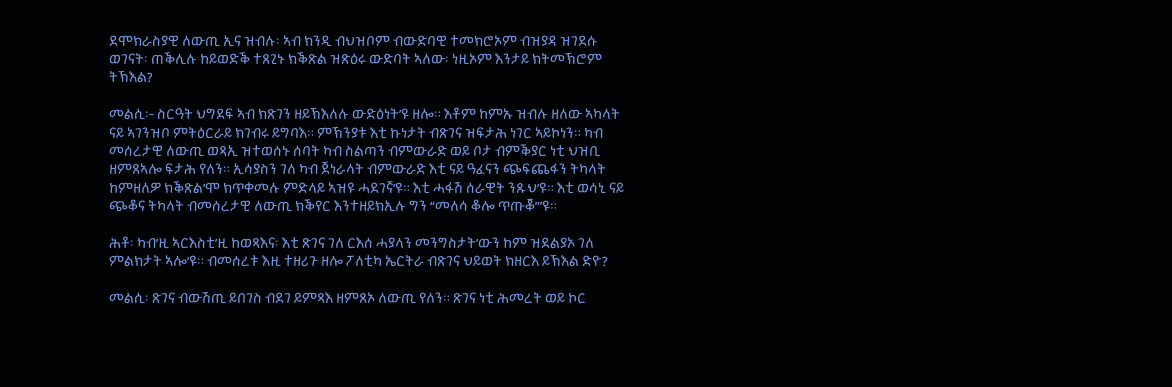ደሞክራስያዊ ለውጢ ኢና ዝብሉ፡ ኣብ ክንዲ ብህዝቦም ብውድባዊ ተመክሮኦም ብዝያዳ ዝገደሱ ወገናት፡ ጠቕሊሉ ከይወድቕ ተጸጊኑ ክቕጽል ዝጽዕሩ ውድባት ኣለው፡ ነዚኦም እንታይ ክትመኽሮም ትኽእል?

መልሲ፡- ስርዓት ህግደፍ ኣብ ክጽገን ዘይኽእለሉ ውድዕነት’ዩ ዘሎ። እቶም ከምኡ ዝብሉ ዘለው ኣካላት ናይ ኣገንዝቦ ምትዕርራይ ክገብሩ ይግባእ። ምኽንያቱ እቲ ኩነታት ብጽገና ዝፍታሕ ነገር ኣይኮነን። ካብ መሰረታዊ ለውጢ ወጻኢ ዝተወሰኑ ሰባት ካብ ስልጣን ብምውራድ ወይ ቦታ ብምቕያር ነቲ ህዝቢ ዘምጸኣሎ ፍታሕ የለን። ኢሳያስን ገለ ካብ ጀነራላት ብምውራድ እቲ ናይ ዓፈናን ጭፍጨፋን ትካላት ከምዘለዎ ክቕጽል’ሞ ክጥቀመሉ ምድላይ ኣዝዩ ሓደገኛ’ዩ። እቲ ሓፋሽ ሰራዊት ንጹህ’ዩ። እቲ ወሳኒ ናይ ጭቆና ትካላት ብመሰረታዊ ለውጢ ክቕየር እንተዘይክኢሉ ግን “መለሳ ቆሎ ጥጡቖ”’ዩ።

ሕቶ፡ ካብ’ዚ ኣርእስቲ’ዚ ከወጻእና፡ እቲ ጽገና ገለ ርእሰ ሓያላን መንግስታት’ውን ከም ዝደልያኦ ገለ ምልክታት ኣሎ’ዩ። ብመሰረቱ እዚ ተዘሪጉ ዘሎ ፖለቲካ ኤርትራ ብጽገና ህይወት ክዘርእ ይኽእል ድዮ?

መልሲ፡ ጽገና ብውሽጢ ይበገስ ብደገ ይምጻእ ዘምጸኦ ለውጢ የለን። ጽገና ነቲ ሕመረት ወይ ኮር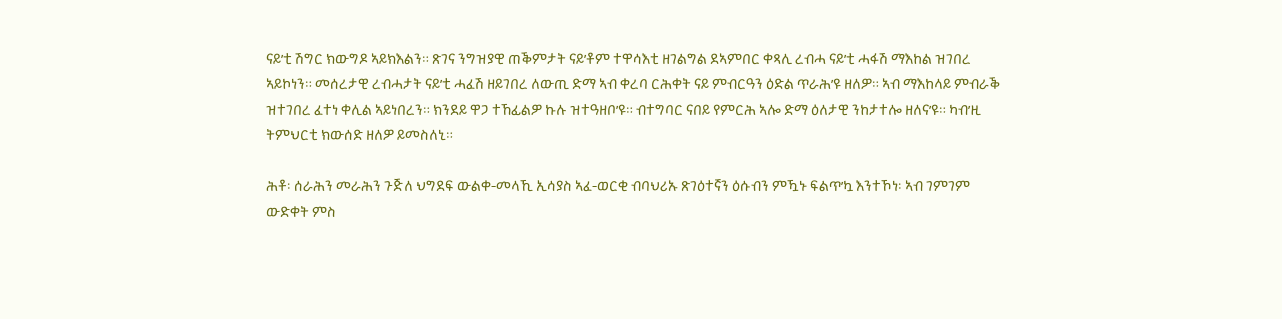ናይ’ቲ ሽግር ክውግዶ ኣይክእልን። ጽገና ንግዝያዊ ጠቕምታት ናይ’ቶም ተዋሳእቲ ዘገልግል ደኣምበር ቀጻሊ ረብሓ ናይ’ቲ ሓፋሽ ማእከል ዝገበረ ኣይኮነን። መሰረታዊ ረብሓታት ናይ’ቲ ሓፈሽ ዘይገበረ ለውጢ ድማ ኣብ ቀረባ ርሕቀት ናይ ምብርዓን ዕድል ጥራሕ’ዩ ዘለዎ። ኣብ ማእከላይ ምብራቕ ዝተገበረ ፈተነ ቀሊል ኣይነበረን። ክንደይ ዋጋ ተኸፊልዎ ኩሉ ዝተዓዘቦ’ዩ። ብተግባር ናበይ የምርሕ ኣሎ ድማ ዕለታዊ ንከታተሎ ዘለና’ዩ። ካብ’ዚ ትምህርቲ ክውሰድ ዘለዎ ይመስለኒ።

ሕቶ፡ ሰራሕን መራሕን ጉጅለ ህግደፍ ውልቀ-መላኺ ኢሳያስ ኣፈ-ወርቂ ብባህሪኡ ጽገዕተኛን ዕሱብን ምዃኑ ፍልጥ’ኳ እንተኾነ፡ ኣብ ገምገም ውድቀት ምስ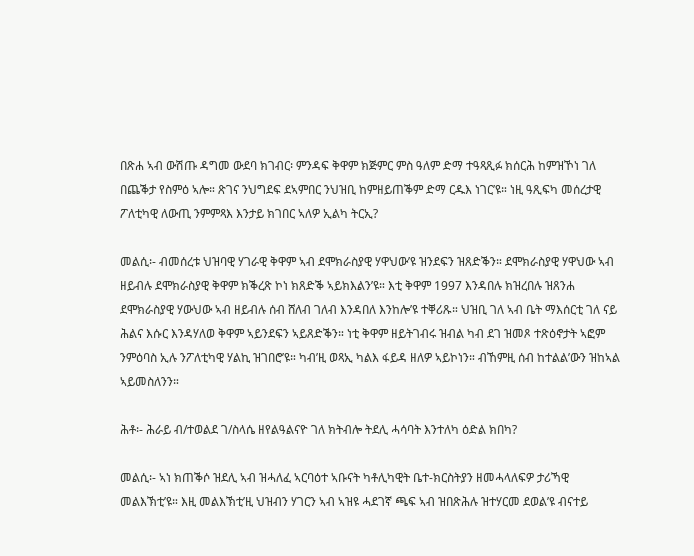በጽሐ ኣብ ውሽጡ ዳግመ ውደባ ክገብር፡ ምንዳፍ ቅዋም ክጅምር ምስ ዓለም ድማ ተዓጻጺፉ ክሰርሕ ከምዝኾነ ገለ በጨቕታ የስምዕ ኣሎ። ጽገና ንህግደፍ ደኣምበር ንህዝቢ ከምዘይጠቕም ድማ ርዱእ ነገር’ዩ። ነዚ ዓጺፍካ መሰረታዊ ፖለቲካዊ ለውጢ ንምምጻእ እንታይ ክገበር ኣለዎ ኢልካ ትርኢ?

መልሲ፡- ብመሰረቱ ህዝባዊ ሃገራዊ ቅዋም ኣብ ደሞክራስያዊ ሃዋህው’ዩ ዝንደፍን ዝጸድቕን። ደሞክራስያዊ ሃዋህው ኣብ ዘይብሉ ደሞክራስያዊ ቅዋም ክቕረጽ ኮነ ክጸድቕ ኣይክእልን’ዩ። እቲ ቅዋም 1997 እንዳበሉ ክዝረበሉ ዝጸንሐ ደሞክራስያዊ ሃውህው ኣብ ዘይብሉ ሰብ ሸለብ ገለብ እንዳበለ እንከሎ’ዩ ተቐሪጹ። ህዝቢ ገለ ኣብ ቤት ማእሰርቲ ገለ ናይ ሕልና እሱር እንዳሃለወ ቅዋም ኣይንደፍን ኣይጸድቕን። ነቲ ቅዋም ዘይትገብሩ ዝብል ካብ ደገ ዝመጾ ተጽዕኖታት ኣፎም ንምዕባስ ኢሉ ንፖለቲካዊ ሃልኪ ዝገበሮ’ዩ። ካብ’ዚ ወጻኢ ካልእ ፋይዳ ዘለዎ ኣይኮነን። ብኸምዚ ሰብ ከተልል’ውን ዝከኣል ኣይመስለንን።

ሕቶ፡- ሕራይ ብ/ተወልደ ገ/ስላሴ ዘየልዓልናዮ ገለ ክትብሎ ትደሊ ሓሳባት እንተለካ ዕድል ክበካ?

መልሲ፡- ኣነ ክጠቕሶ ዝደሊ ኣብ ዝሓለፈ ኣርባዕተ ኣቡናት ካቶሊካዊት ቤተ-ክርስትያን ዘመሓላለፍዎ ታሪኻዊ መልእኽቲ’ዩ። እዚ መልእኽቲ’ዚ ህዝብን ሃገርን ኣብ ኣዝዩ ሓደገኛ ጫፍ ኣብ ዝበጽሕሉ ዝተሃርመ ደወል’ዩ ብናተይ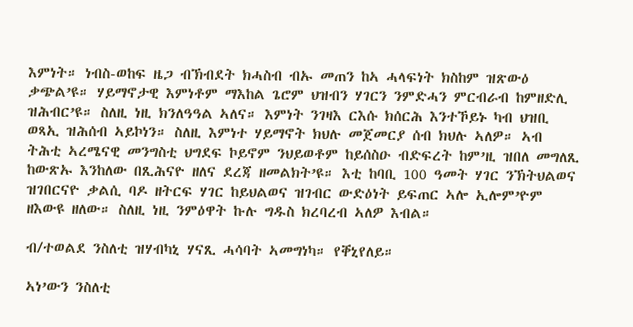እምነት። ነብስ-ወከፍ ዜጋ ብኽብደት ክሓስብ ብኡ መጠን ከኣ ሓላፍነት ክስከም ዝጽውዕ ቃጭል’ዩ። ሃይማኖታዊ እምነቶም ማእከል ጌሮም ህዝብን ሃገርን ንምድሓን ምርብራብ ከምዘድሊ ዝሕብር’ዩ። ስለዚ ነዚ ክንለዓዓል ኣለና። እምነት ንገዛእ ርእሱ ክሰርሕ እንተኾይኑ ካብ ህዝቢ ወጻኢ ዝሕሰብ ኣይኮነን። ስለዚ እምነተ ሃይማኖት ክህሉ መጀመርያ ሰብ ክህሉ ኣለዎ። ኣብ ትሕቲ ኣረሜናዊ መንግስቲ ህግደፍ ኮይኖም ንህይወቶም ከይሰስዑ ብድፍረት ከም’ዚ ዝበለ መግለጺ ከውጽኡ እንከለው በጺሕናዮ ዘለና ደረጃ ዘመልክት’ዩ። እቲ ከባቢ 100 ዓመት ሃገር ንኽትህልወና ዝገበርናዮ ቃልሲ ባዶ ዘትርፍ ሃገር ከይህልወና ዝገብር ውድዕነት ይፍጠር ኣሎ ኢሎም’ዮም ዘእውዩ ዘለው። ስለዚ ነዚ ንምዕዋት ኩሉ ግዱስ ክረባረብ ኣለዎ እብል።

ብ/ተወልደ ንስለቲ ዝሃብካኒ ሃናጺ ሓሳባት ኣመግነካ። የቐኒየለይ።

ኣነ’ውን ንስለቲ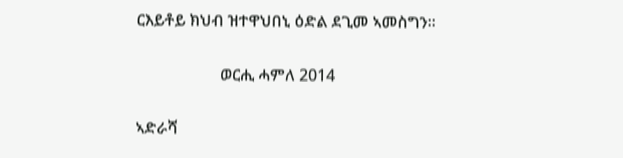ርእይቶይ ክህብ ዝተዋህበኒ ዕድል ደጊመ ኣመስግን።

                     ወርሒ ሓምለ 2014

ኣድራሻ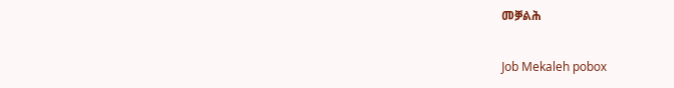መቓልሕ

Job Mekaleh pobox